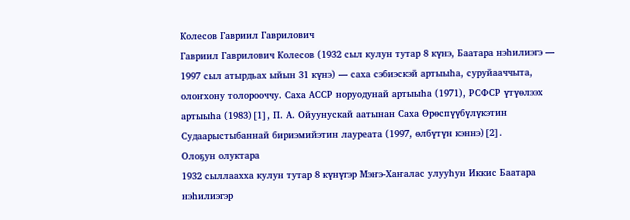Колесов Гавриил Гаврилович
Гавриил Гаврилович Колесов (1932 сыл кулун тутар 8 күнэ, Баатара нэһилиэгэ — 1997 сыл атырдьах ыйын 31 күнэ) — саха сэбиэскэй артыыһа, суруйааччыта, олоҥхону толорооччу. Саха АССР норуодунай артыыһа (1971), РСФСР үтүөлээх артыыһа (1983)[1], П. А. Ойуунускай аатынан Саха Өрөспүүбүлүкэтин Судаарыстыбаннай бириэмийэтин лауреата (1997, өлбүтүн кэннэ)[2].
Олоҕун олуктара
1932 сыллаахха кулун тутар 8 күнүгэр Мэҥэ-Хаҥалас улууһун Иккис Баатара нэһилиэгэр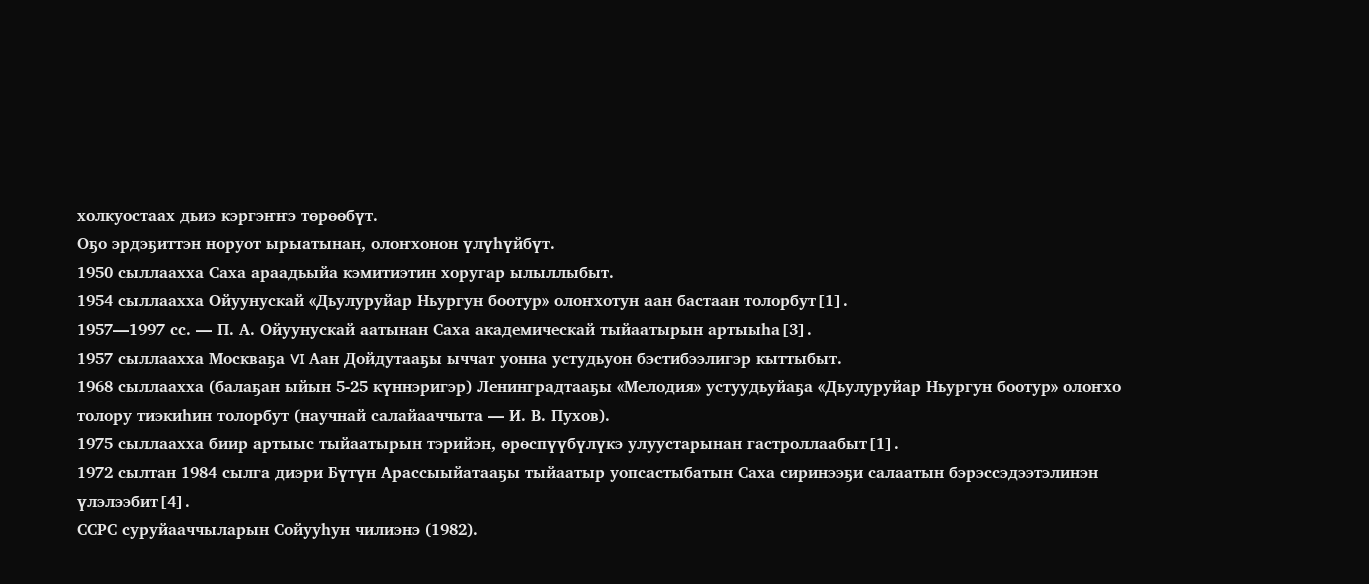холкуостаах дьиэ кэргэҥҥэ төрөөбүт.
Оҕо эрдэҕиттэн норуот ырыатынан, олоҥхонон үлүһүйбүт.
1950 сыллаахха Саха араадьыйа кэмитиэтин хоругар ылыллыбыт.
1954 сыллаахха Ойуунускай «Дьулуруйар Ньургун боотур» олоҥхотун аан бастаан толорбут[1].
1957—1997 сс. — П. А. Ойуунускай аатынан Саха академическай тыйаатырын артыыһа[3].
1957 сыллаахха Москваҕа VI Аан Дойдутааҕы ыччат уонна устудьуон бэстибээлигэр кыттыбыт.
1968 сыллаахха (балаҕан ыйын 5-25 күннэригэр) Ленинградтааҕы «Мелодия» устуудьуйаҕа «Дьулуруйар Ньургун боотур» олоҥхо толору тиэкиһин толорбут (научнай салайааччыта — И. В. Пухов).
1975 сыллаахха биир артыыс тыйаатырын тэрийэн, өрөспүүбүлүкэ улуустарынан гастроллаабыт[1].
1972 сылтан 1984 сылга диэри Бүтүн Арассыыйатааҕы тыйаатыр уопсастыбатын Саха сиринээҕи салаатын бэрэссэдээтэлинэн үлэлээбит[4].
ССРС суруйааччыларын Сойууһун чилиэнэ (1982).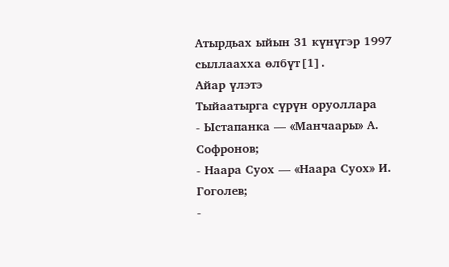Атырдьах ыйын 31 күнүгэр 1997 сыллаахха өлбүт[1].
Айар үлэтэ
Тыйаатырга сүрүн оруоллара
- Ыстапанка — «Манчаары» А. Софронов;
- Наара Суох — «Наара Суох» И. Гоголев;
-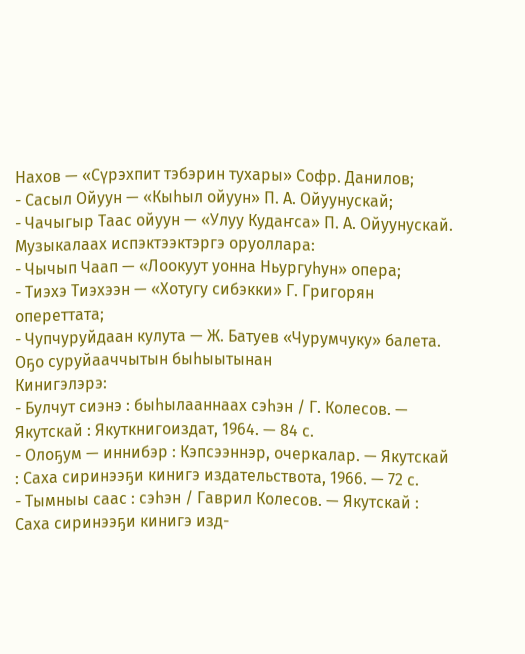Нахов — «Сүрэхпит тэбэрин тухары» Софр. Данилов;
- Сасыл Ойуун — «Кыһыл ойуун» П. А. Ойуунускай;
- Чачыгыр Таас ойуун — «Улуу Кудаҥса» П. А. Ойуунускай.
Музыкалаах испэктээктэргэ оруоллара:
- Чычып Чаап — «Лоокуут уонна Ньургуһун» опера;
- Тиэхэ Тиэхээн — «Хотугу сибэкки» Г. Григорян опереттата;
- Чупчуруйдаан кулута — Ж. Батуев «Чурумчуку» балета.
Оҕо суруйааччытын быһыытынан
Кинигэлэрэ:
- Булчут сиэнэ : быһылааннаах сэһэн / Г. Колесов. — Якутскай : Якуткнигоиздат, 1964. — 84 с.
- Олоҕум — иннибэр : Кэпсээннэр, очеркалар. — Якутскай : Саха сиринээҕи кинигэ издательствота, 1966. — 72 с.
- Тымныы саас : cэһэн / Гаврил Колесов. — Якутскай : Саха сиринээҕи кинигэ изд-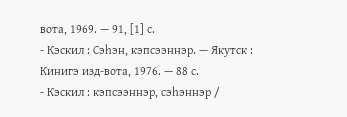вота, 1969. — 91, [1] с.
- Кэскил : Сэһэн, кэпсээннэр. — Якутск : Кинигэ изд-вота, 1976. — 88 с.
- Кэскил : кэпсээннэр, сэһэннэр /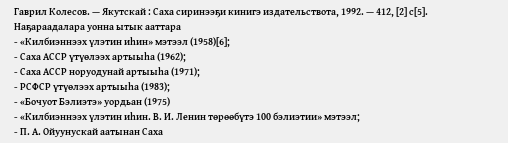Гаврил Колесов. — Якутскай : Саха сиринээҕи кинигэ издательствота, 1992. — 412, [2] с[5].
Наҕараадалара уонна ытык ааттара
- «Килбиэннээх үлэтин иһин» мэтээл (1958)[6];
- Саха АССР үтүөлээх артыыһа (1962);
- Саха АССР норуодунай артыыһа (1971);
- РСФСР үтүөлээх артыыһа (1983);
- «Бочуот Бэлиэтэ» уордьан (1975)
- «Килбиэннээх үлэтин иһин. В. И. Ленин төрөөбүтэ 100 бэлиэтии» мэтээл;
- П. А. Ойуунускай аатынан Саха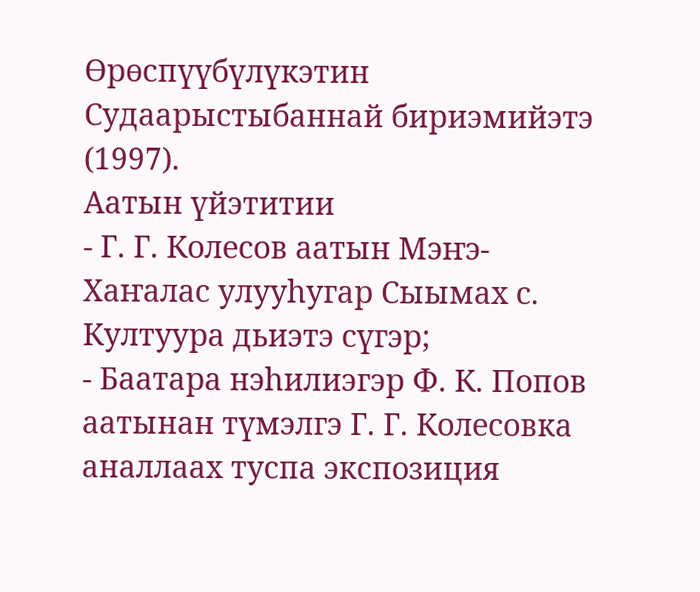Өрөспүүбүлүкэтин Судаарыстыбаннай бириэмийэтэ (1997).
Аатын үйэтитии
- Г. Г. Колесов аатын Мэҥэ-Хаҥалас улууһугар Сыымах с. Култуура дьиэтэ сүгэр;
- Баатара нэһилиэгэр Ф. К. Попов аатынан түмэлгэ Г. Г. Колесовка аналлаах туспа экспозиция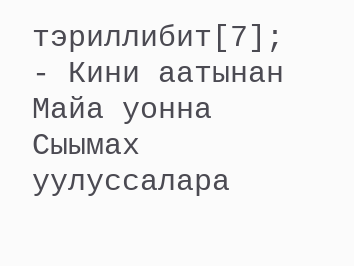тэриллибит[7];
- Кини аатынан Майа уонна Сыымах уулуссалара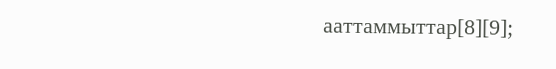ааттаммыттар[8][9];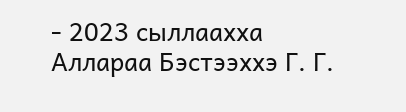- 2023 сыллаахха Аллараа Бэстээххэ Г. Г.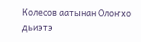Колесов аатынан Олоҥхо дьиэтэ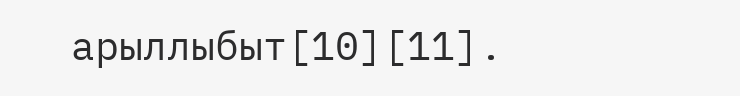арыллыбыт[10][11].